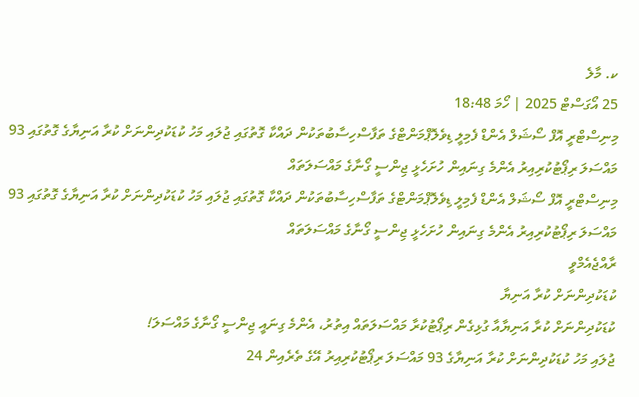ކ. މާލެ
25 އޯގަސްޓް 2025 | ހޯމަ 18:48
މިނިސްޓްރީ އޮފް ސޯޝަލް އެންޑް ފެމިލީ ޑިވެލޮޕްމަންޓްގެ ތަފާސްހިސާބުތަކުން ދައްކާ ގޮތުގައި ޖުލައި މަހު ކުޑަކުދިންނަށް ކުރާ އަނިޔާގެ ގޮތުގައި 93 މައްސަލަ ރިޕޯޓުކުރިއިރު އެންމެ ގިނައިން ހުށަހެޅީ ޖިންސީ ގޯނާގެ މައްސަލަތައް
މިނިސްޓްރީ އޮފް ސޯޝަލް އެންޑް ފެމިލީ ޑިވެލޮޕްމަންޓްގެ ތަފާސްހިސާބުތަކުން ދައްކާ ގޮތުގައި ޖުލައި މަހު ކުޑަކުދިންނަށް ކުރާ އަނިޔާގެ ގޮތުގައި 93 މައްސަލަ ރިޕޯޓުކުރިއިރު އެންމެ ގިނައިން ހުށަހެޅީ ޖިންސީ ގޯނާގެ މައްސަލަތައް
ރާއްޖެއެމްވީ
ކުޑަކުދިންނަށް ކުރާ އަނިޔާ
ކުޑަކުދިންނަށް ކުރާ އަނިޔާއާ ގުޅިގެން ރިޕޯޓުކުރާ މައްސަލަތައް އިތުރު، އެންމެ ގިނައީ ޖިންސީ ގޯނާގެ މައްސަލަ!
ޖުލައި މަހު ކުޑަކުދިންނަށް ކުރާ އަނިޔާގެ 93 މައްސަލަ ރިޕޯޓުކުރިއިރު އޭގެ ތެރެއިން 24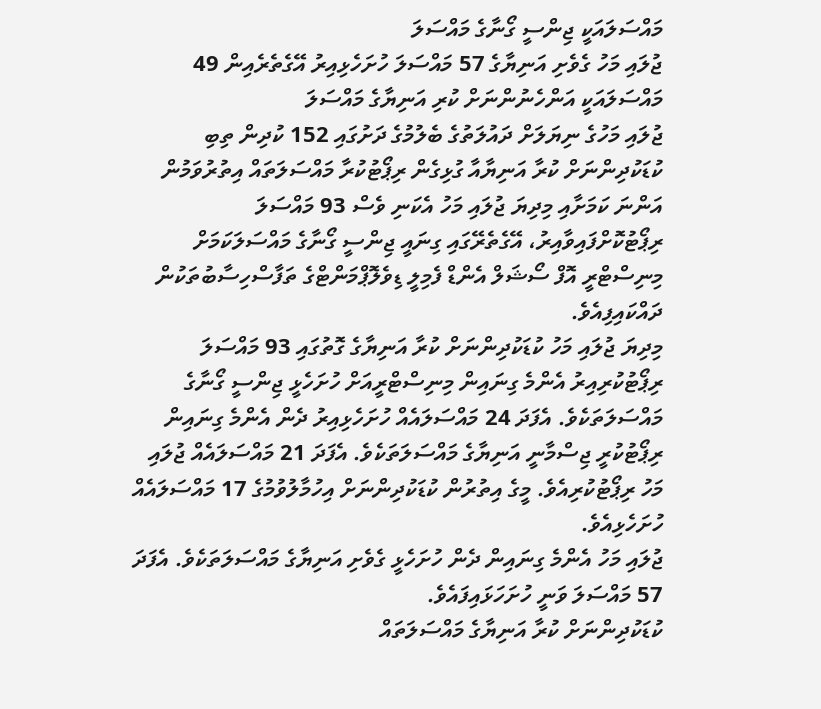މައްސަލައަކީ ޖިންސީ ގޯނާގެ މައްސަލަ
ޖުލައި މަހު ގެވެށި އަނިޔާގެ 57 މައްސަލަ ހުށަހެޅިއިރު އޭގެތެރެއިން 49 މައްސަލައަކީ އަންހެނުންނަށް ކުރި އަނިޔާގެ މައްސަލަ
ޖުލައި މަހުގެ ނިޔަލަށް ދައުލަތުގެ ބެލުމުގެ ދަށުގައި 152 ކުދިން ތިބި
ކުޑަކުދިންނަށް ކުރާ އަނިޔާއާ ގުޅިގެން ރިޕޯޓުކުރާ މައްސަލަތައް އިތުރުވަމުން އަންނަ ކަމަށާއި މިދިޔަ ޖުލައި މަހު އެކަނި ވެސް 93 މައްސަލަ ރިޕޯޓުކޮށްފައިވާއިރު، އޭގެތެރޭގައި ގިނައީ ޖިންސީ ގޯނާގެ މައްސަލަކަމަށް މިނިސްޓްރީ އޮފް ސޯޝަލް އެންޑް ފެމިލީ ޑިވެލޮޕްމަންޓްގެ ތަފާސްހިސާބުތަކުން ދައްކައިފިއެވެ.
މިދިޔަ ޖުލައި މަހު ކުޑަކުދިންނަށް ކުރާ އަނިޔާގެ ގޮތުގައި 93 މައްސަލަ ރިޕޯޓުކުރިއިރު އެންމެ ގިނައިން މިނިސްޓްރީއަށް ހުށަހެޅީ ޖިންސީ ގޯނާގެ މައްސަލަތަކެވެ. އެފަދަ 24 މައްސަލައެއް ހުށަހެޅިއިރު ދެން އެންމެ ގިނައިން ރިޕޯޓުކުރީ ޖިސްމާނީ އަނިޔާގެ މައްސަލަތަކެވެ. އެފަދަ 21 މައްސަލައެއް ޖުލައި މަހު ރިޕޯޓުކުރިއެވެ. މީގެ އިތުރުން ކުޑަކުދިންނަށް އިހުމާލުވުމުގެ 17 މައްސަލައެއް ހުށަހެޅިއެވެ.
ޖުލައި މަހު އެންމެ ގިނައިން ދެން ހުށަހެޅީ ގެވެށި އަނިޔާގެ މައްސަލަތަކެވެ. އެފަދަ 57 މައްސަލަ ވަނީ ހުށަހަޅައިފައެވެ.
ކުޑަކުދިންނަށް ކުރާ އަނިޔާގެ މައްސަލަތައް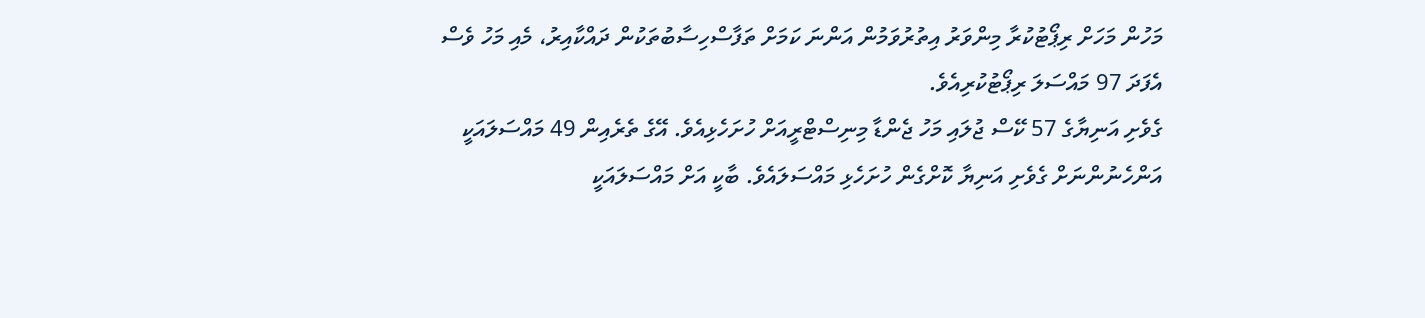މަހުން މަހަށް ރިޕޯޓުކުރާ މިންވަރު އިތުރުވަމުން އަންނަ ކަމަށް ތަފާސްހިސާބުތަކުން ދައްކާއިރު، މެއި މަހު ވެސް އެފަދަ 97 މައްސަލަ ރިޕޯޓުކުރިއެވެ.
ގެވެށި އަނިޔާގެ 57 ކޭސް ޖުލައި މަހު ޖެންޑާ މިނިސްޓްރީއަށް ހުށަހެޅިއެވެ. އޭގެ ތެރެއިން 49 މައްސަލައަކީ އަންހެނުންނަށް ގެވެށި އަނިޔާ ކޮށްގެން ހުށަހެޅި މައްސަލައެވެ. ބާކީ އަށް މައްސަލައަކީ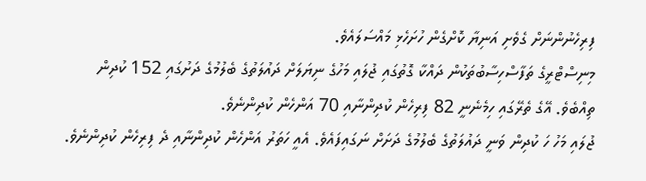ފިރިހެނުންނަށް ގެވެށި އަނިޔާ ކޮށްގެން ހުށަހެޅި މައްސަލައެވެ.
މިނިސްޓްރީގެ ތަފާސްހިސާބުތަކުން ދައްކާ ގޮތުގައި ޖުލައި މަހުގެ ނިޔަލަށް ދައުލަތުގެ ބެލުމުގެ ދަށުގައި 152 ކުދިން ތިއްބެވެ. އޭގެ ތެރޭގައި ހިމެނެނީ 82 ފިރިހެން ކުދިންނާއި 70 އަންހެން ކުދިންނެވެ.
ޖުލައި މަހު ހަ ކުދިން ވަނީ ދައުލަތުގެ ބެލުމުގެ ދަށަށް ނަގައިފައެވެ. އެއީ ހަތަރު އަންހެން ކުދިންނާއި ދެ ފިރިހެން ކުދިންނެވެ.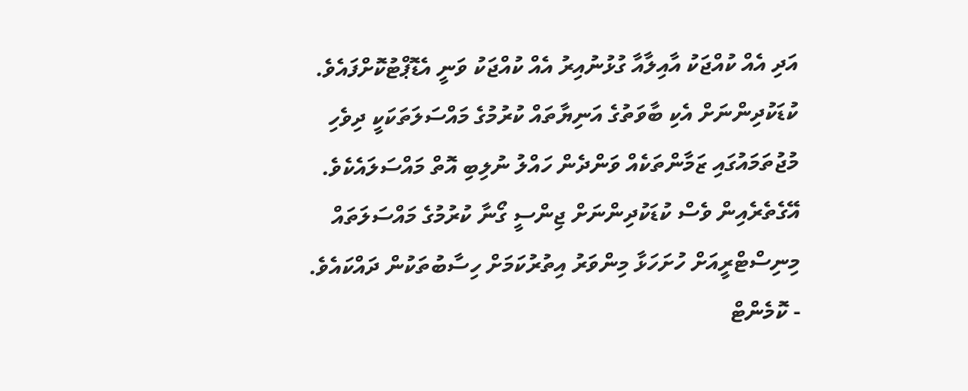އަދި އެއް ކުއްޖަކު އާއިލާއާ ގުޅުނުއިރު އެއް ކުއްޖަކު ވަނީ އެޑޮޕްޓުކޮށްފައެވެ.
ކުޑަކުދިންނަށް އެކި ބާވަތުގެ އަނިޔާތައް ކުރުމުގެ މައްސަލަތަކަކީ ދިވެހި މުޖުތަމައުގައި ޒަމާންތަކެއް ވަންދެން ހައްލު ނުލިބި އޮތް މައްސަލައެކެވެ. އޭގެތެރެއިން ވެސް ކުޑަކުދިންނަށް ޖިންސީ ގޯނާ ކުރުމުގެ މައްސަލަތައް މިނިސްޓްރީއަށް ހުށަހަޅާ މިންވަރު އިތުރުކަމަށް ހިސާބުތަކުން ދައްކައެވެ.
- ކޮމެންޓް